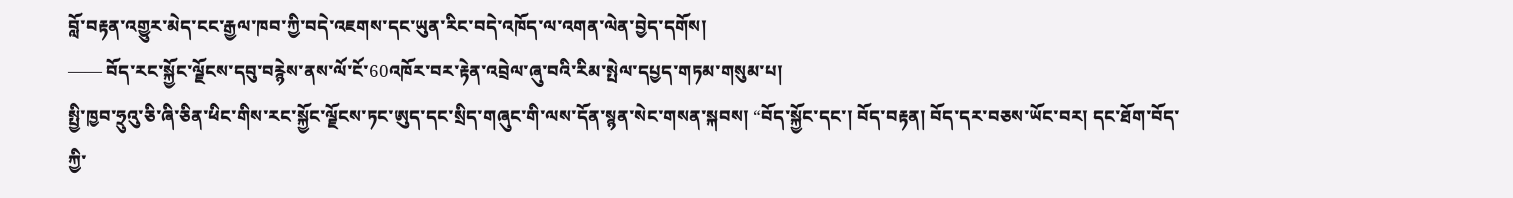བློ་བརྟན་འགྱུར་མེད་ངང་རྒྱལ་ཁབ་ཀྱི་བདེ་འཇགས་དང་ཡུན་རིང་བདེ་འཁོད་ལ་འགན་ལེན་བྱེད་དགོས།
—— བོད་རང་སྐྱོང་ལྗོངས་དབུ་བརྙེས་ནས་ལོ་ངོ་60འཁོར་བར་རྟེན་འབྲེལ་ཞུ་བའི་རིམ་སྤེལ་དཔྱད་གཏམ་གསུམ་པ།
སྤྱི་ཁྱབ་ཧྲུའུ་ཅི་ཞི་ཅིན་ཕིང་གིས་རང་སྐྱོང་ལྗོངས་ཏང་ཨུད་དང་སྲིད་གཞུང་གི་ལས་དོན་སྙན་སེང་གསན་སྐབས། “བོད་སྐྱོང་དང་། བོད་བརྟན། བོད་དར་བཅས་ཡོང་བར། དང་ཐོག་བོད་ཀྱི་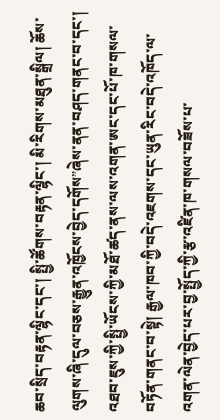ཆབ་སྲིད་བརྟན་ལྷིང་དང་། སྤྱི་ཚོགས་བརྟན་ལྷིང་། མི་རིགས་མཐུན་སྒྲིལ། ཆོས་ལུགས་ཞི་དུལ་བཅས་རྒྱུན་འཁྱོངས་བྱེད་དགོས”ཞེས་ནན་བཤད་གནང་བ་དང་། འཐབ་ཇུས་ཀྱི་སྤྱི་ཡོངས་ཀྱི་མཐོ་ཚད་ནས་ལས་འགན་ཨང་དང་པོ་ཁ་གསལ་བཏོན་གནང་བ་སྟེ། རྒྱལ་ཁབ་ཀྱི་བདེ་འཇགས་དང་ཡུན་རིང་བདེ་འཁོད་ལ་འགན་ལེན་བྱེད་པར་བྱ་སྤྱོད་ཀྱི་རྩ་འཛིན་ཁ་གསལ་བཟོས་པ་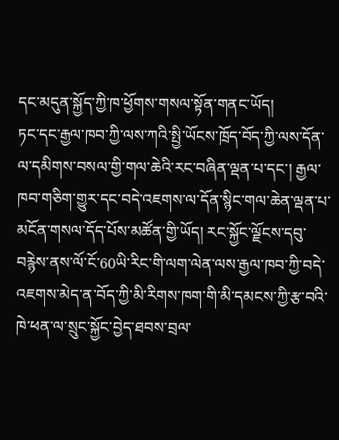དང་མདུན་སྐྱོད་ཀྱི་ཁ་ཕྱོགས་གསལ་སྟོན་གནང་ཡོད།
ཏང་དང་རྒྱལ་ཁབ་ཀྱི་ལས་ཀའི་སྤྱི་ཡོངས་ཁྲོད་བོད་ཀྱི་ལས་དོན་ལ་དམིགས་བསལ་གྱི་གལ་ཆེའི་རང་བཞིན་ལྡན་པ་དང་། རྒྱལ་ཁབ་གཅིག་གྱུར་དང་བདེ་འཇགས་ལ་དོན་སྙིང་གལ་ཆེན་ལྡན་པ་མངོན་གསལ་དོད་པོས་མཚོན་གྱི་ཡོད། རང་སྐྱོང་ལྗོངས་དབུ་བརྙེས་ནས་ལོ་ངོ་60ཡི་རིང་གི་ལག་ལེན་ལས་རྒྱལ་ཁབ་ཀྱི་བདེ་འཇགས་མེད་ན་བོད་ཀྱི་མི་རིགས་ཁག་གི་མི་དམངས་ཀྱི་རྩ་བའི་ཁེ་ཕན་ལ་སྲུང་སྐྱོང་བྱེད་ཐབས་བྲལ་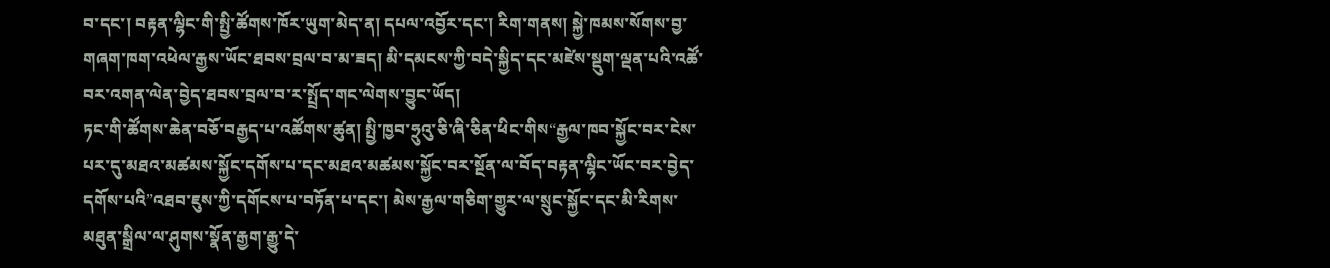བ་དང་། བརྟན་ལྷིང་གི་སྤྱི་ཚོགས་ཁོར་ཡུག་མེད་ན། དཔལ་འབྱོར་དང་། རིག་གནས། སྐྱེ་ཁམས་སོགས་བྱ་གཞག་ཁག་འཕེལ་རྒྱས་ཡོང་ཐབས་བྲལ་བ་མ་ཟད། མི་དམངས་ཀྱི་བདེ་སྐྱིད་དང་མཛེས་སྡུག་ལྡན་པའི་འཚོ་བར་འགན་ལེན་བྱེད་ཐབས་བྲལ་བ་ར་སྤྲོད་གང་ལེགས་བྱུང་ཡོད།
ཏང་གི་ཚོགས་ཆེན་བཅོ་བརྒྱད་པ་འཚོགས་ཚུན། སྤྱི་ཁྱབ་ཧྲུའུ་ཅི་ཞི་ཅིན་ཕིང་གིས“རྒྱལ་ཁབ་སྐྱོང་བར་ངེས་པར་དུ་མཐའ་མཚམས་སྐྱོང་དགོས་པ་དང་མཐའ་མཚམས་སྐྱོང་བར་སྔོན་ལ་བོད་བརྟན་ལྷིང་ཡོང་བར་བྱེད་དགོས་པའི”འཐབ་ཇུས་ཀྱི་དགོངས་པ་བཏོན་པ་དང་། མེས་རྒྱལ་གཅིག་གྱུར་ལ་སྲུང་སྐྱོང་དང་མི་རིགས་མཐུན་སྒྲིལ་ལ་ཤུགས་སྣོན་རྒྱག་རྒྱུ་དེ་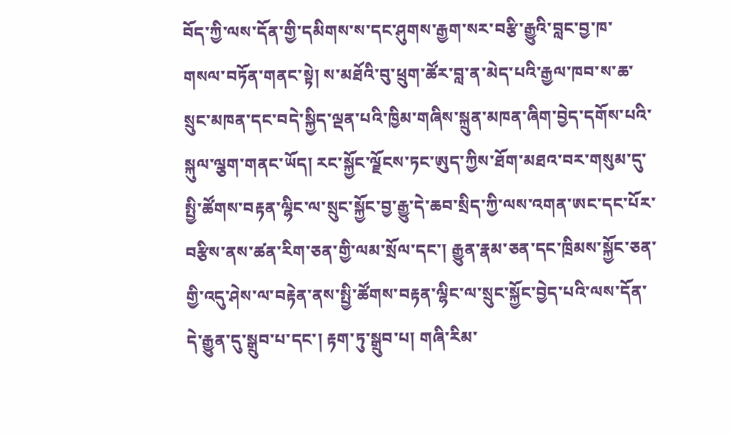བོད་ཀྱི་ལས་དོན་གྱི་དམིགས་ས་དང་ཤུགས་རྒྱག་སར་བརྩི་རྒྱུའི་བླང་བྱ་ཁ་གསལ་བཏོན་གནང་སྟེ། ས་མཐོའི་བུ་ཕྲུག་ཚོར་བླ་ན་མེད་པའི་རྒྱལ་ཁབ་ས་ཆ་སྲུང་མཁན་དང་བདེ་སྐྱིད་ལྡན་པའི་ཁྱིམ་གཞིས་སྐྲུན་མཁན་ཞིག་བྱེད་དགོས་པའི་སྐུལ་ལྕག་གནང་ཡོད། རང་སྐྱོང་ལྗོངས་ཏང་ཨུད་ཀྱིས་ཐོག་མཐའ་བར་གསུམ་དུ་སྤྱི་ཚོགས་བརྟན་ལྷིང་ལ་སྲུང་སྐྱོང་བྱ་རྒྱུ་དེ་ཆབ་སྲིད་ཀྱི་ལས་འགན་ཨང་དང་པོར་བརྩིས་ནས་ཚན་རིག་ཅན་གྱི་ལམ་སྲོལ་དང་། རྒྱུན་རྣམ་ཅན་དང་ཁྲིམས་སྐྱོང་ཅན་གྱི་འདུ་ཤེས་ལ་བརྟེན་ནས་སྤྱི་ཚོགས་བརྟན་ལྷིང་ལ་སྲུང་སྐྱོང་བྱེད་པའི་ལས་དོན་དེ་རྒྱུན་དུ་སྒྲུབ་པ་དང་། རྟག་ཏུ་སྒྲུབ་པ། གཞི་རིམ་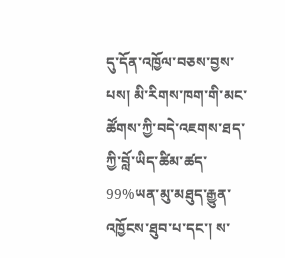དུ་དོན་འཁྱོལ་བཅས་བྱས་པས། མི་རིགས་ཁག་གི་མང་ཚོགས་ཀྱི་བདེ་འཇགས་ཐད་ཀྱི་བློ་ཡིད་ཚིམ་ཚད་99%ཡན་མུ་མཐུད་རྒྱུན་འཁྱོངས་ཐུབ་པ་དང་། ས་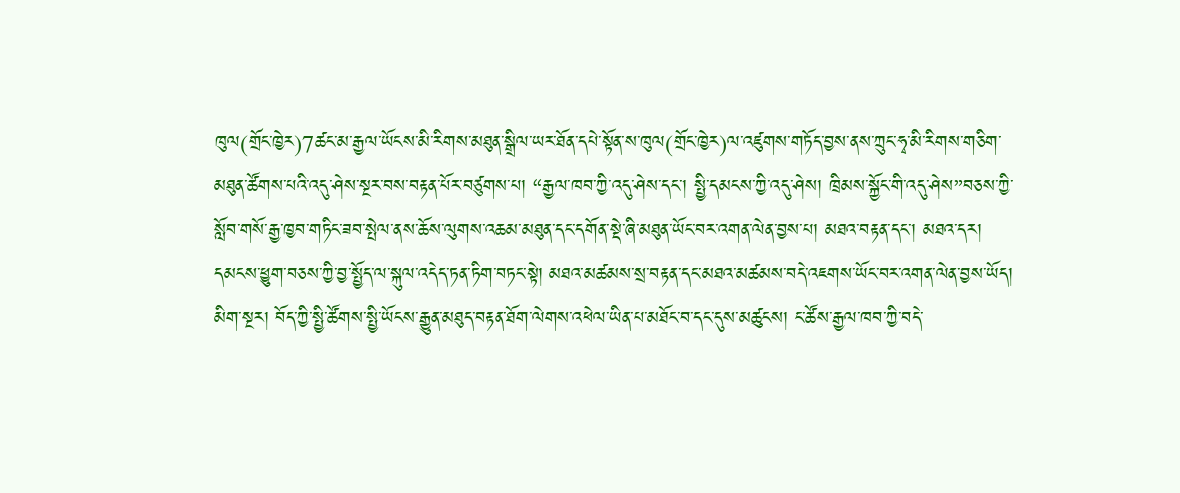ཁུལ(གྲོང་ཁྱེར)7ཚང་མ་རྒྱལ་ཡོངས་མི་རིགས་མཐུན་སྒྲིལ་ཡར་ཐོན་དཔེ་སྟོན་ས་ཁུལ(གྲོང་ཁྱེར)ལ་འཛུགས་གཏོད་བྱས་ནས་ཀྲུང་ཧྭ་མི་རིགས་གཅིག་མཐུན་ཚོགས་པའི་འདུ་ཤེས་སྔར་བས་བརྟན་པོར་བཙུགས་པ། “རྒྱལ་ཁབ་ཀྱི་འདུ་ཤེས་དང་། སྤྱི་དམངས་ཀྱི་འདུ་ཤེས། ཁྲིམས་སྐྱོང་གི་འདུ་ཤེས”བཅས་ཀྱི་སློབ་གསོ་རྒྱ་ཁྱབ་གཏིང་ཟབ་སྤེལ་ནས་ཆོས་ལུགས་འཆམ་མཐུན་དང་དགོན་སྡེ་ཞི་མཐུན་ཡོང་བར་འགན་ལེན་བྱས་པ། མཐའ་བརྟན་དང་། མཐའ་དར། དམངས་ཕྱུག་བཅས་ཀྱི་བྱ་སྤྱོད་ལ་སྐུལ་འདེད་ཏན་ཏིག་བཏང་སྟེ། མཐའ་མཚམས་སྲ་བརྟན་དང་མཐའ་མཚམས་བདེ་འཇགས་ཡོང་བར་འགན་ལེན་བྱས་ཡོད།
མིག་སྔར། བོད་ཀྱི་སྤྱི་ཚོགས་སྤྱི་ཡོངས་རྒྱུན་མཐུད་བརྟན་ཐོག་ལེགས་འཕེལ་ཡིན་པ་མཐོང་བ་དང་དུས་མཚུངས། ང་ཚོས་རྒྱལ་ཁབ་ཀྱི་བདེ་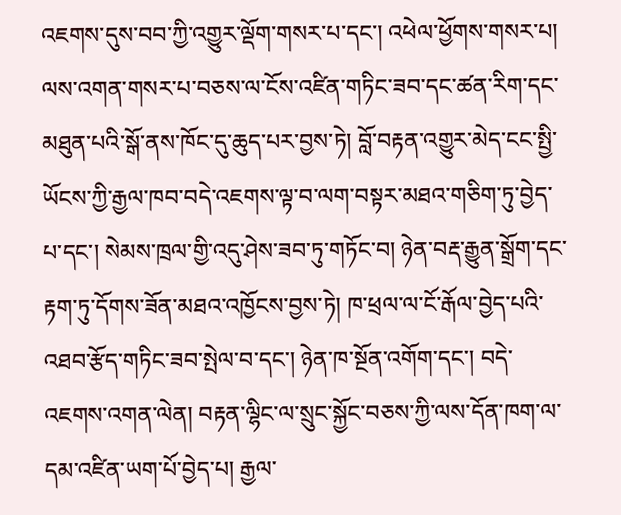འཇགས་དུས་བབ་ཀྱི་འགྱུར་ལྡོག་གསར་པ་དང་། འཕེལ་ཕྱོགས་གསར་པ། ལས་འགན་གསར་པ་བཅས་ལ་ངོས་འཛིན་གཏིང་ཟབ་དང་ཚན་རིག་དང་མཐུན་པའི་སྒོ་ནས་ཁོང་དུ་ཆུད་པར་བྱས་ཏེ། བློ་བརྟན་འགྱུར་མེད་ངང་སྤྱི་ཡོངས་ཀྱི་རྒྱལ་ཁབ་བདེ་འཇགས་ལྟ་བ་ལག་བསྟར་མཐའ་གཅིག་ཏུ་བྱེད་པ་དང་། སེམས་ཁྲལ་གྱི་འདུ་ཤེས་ཟབ་ཏུ་གཏོང་བ། ཉེན་བརྡ་རྒྱུན་སྒྲོག་དང་རྟག་ཏུ་དོགས་ཟོན་མཐའ་འཁྱོངས་བྱས་ཏེ། ཁ་ཕྲལ་ལ་ངོ་རྒོལ་བྱེད་པའི་འཐབ་རྩོད་གཏིང་ཟབ་སྤེལ་བ་དང་། ཉེན་ཁ་སྔོན་འགོག་དང་། བདེ་འཇགས་འགན་ལེན། བརྟན་ལྷིང་ལ་སྲུང་སྐྱོང་བཅས་ཀྱི་ལས་དོན་ཁག་ལ་དམ་འཛིན་ཡག་པོ་བྱེད་པ། རྒྱལ་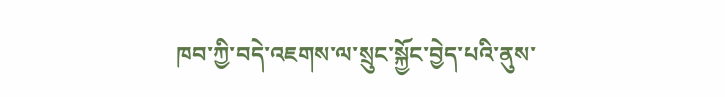ཁབ་ཀྱི་བདེ་འཇགས་ལ་སྲུང་སྐྱོང་བྱེད་པའི་ནུས་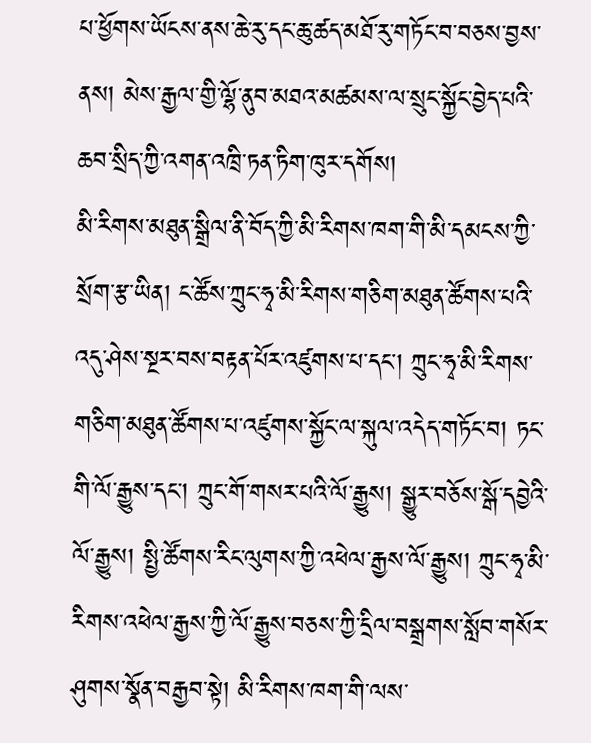པ་ཕྱོགས་ཡོངས་ནས་ཆེ་རུ་དང་ཆུ་ཚད་མཐོ་རུ་གཏོང་བ་བཅས་བྱས་ནས། མེས་རྒྱལ་གྱི་ལྷོ་ནུབ་མཐའ་མཚམས་ལ་སྲུང་སྐྱོང་བྱེད་པའི་ཆབ་སྲིད་ཀྱི་འགན་འཁྲི་ཏན་ཏིག་ཁུར་དགོས།
མི་རིགས་མཐུན་སྒྲིལ་ནི་བོད་ཀྱི་མི་རིགས་ཁག་གི་མི་དམངས་ཀྱི་སྲོག་རྩ་ཡིན། ང་ཚོས་ཀྲུང་ཧྭ་མི་རིགས་གཅིག་མཐུན་ཚོགས་པའི་འདུ་ཤེས་སྔར་བས་བརྟན་པོར་འཛུགས་པ་དང་། ཀྲུང་ཧྭ་མི་རིགས་གཅིག་མཐུན་ཚོགས་པ་འཛུགས་སྐྱོང་ལ་སྐུལ་འདེད་གཏོང་བ། ཏང་གི་ལོ་རྒྱུས་དང་། ཀྲུང་གོ་གསར་པའི་ལོ་རྒྱུས། སྒྱུར་བཅོས་སྒོ་དབྱེའི་ལོ་རྒྱུས། སྤྱི་ཚོགས་རིང་ལུགས་ཀྱི་འཕེལ་རྒྱས་ལོ་རྒྱུས། ཀྲུང་ཧྭ་མི་རིགས་འཕེལ་རྒྱས་ཀྱི་ལོ་རྒྱུས་བཅས་ཀྱི་དྲིལ་བསྒྲགས་སློབ་གསོར་ཤུགས་སྣོན་བརྒྱབ་སྟེ། མི་རིགས་ཁག་གི་ལས་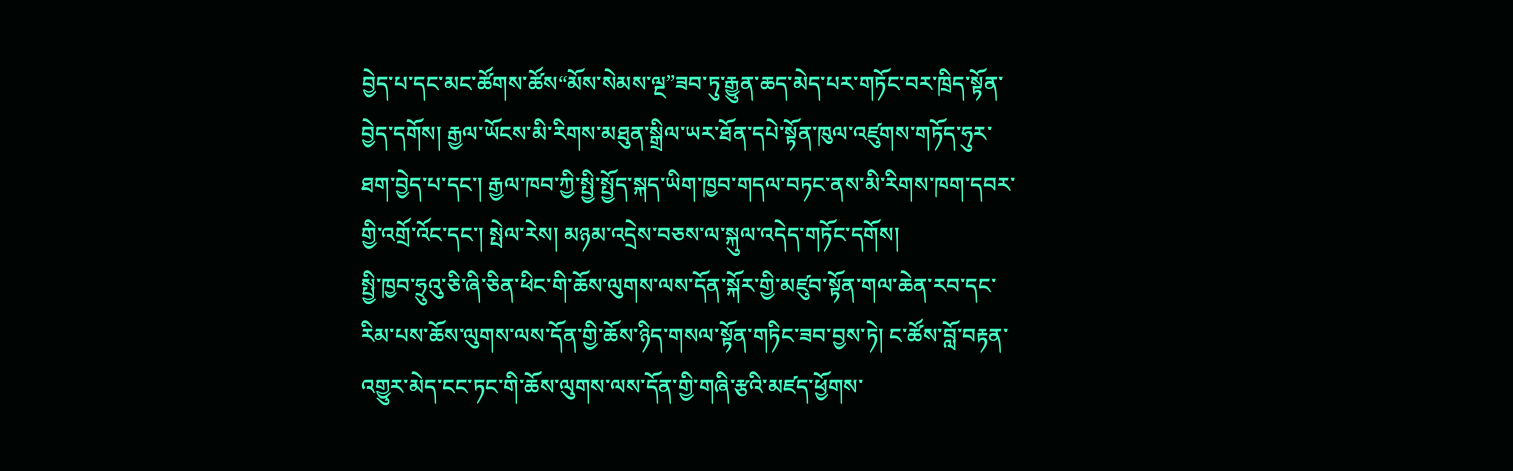བྱེད་པ་དང་མང་ཚོགས་ཚོས“མོས་སེམས་ལྔ”ཟབ་ཏུ་རྒྱུན་ཆད་མེད་པར་གཏོང་བར་ཁྲིད་སྟོན་བྱེད་དགོས། རྒྱལ་ཡོངས་མི་རིགས་མཐུན་སྒྲིལ་ཡར་ཐོན་དཔེ་སྟོན་ཁུལ་འཛུགས་གཏོད་ཧུར་ཐག་བྱེད་པ་དང་། རྒྱལ་ཁབ་ཀྱི་སྤྱི་སྤྱོད་སྐད་ཡིག་ཁྱབ་གདལ་བཏང་ནས་མི་རིགས་ཁག་དབར་གྱི་འགྲོ་འོང་དང་། སྤེལ་རེས། མཉམ་འདྲེས་བཅས་ལ་སྐུལ་འདེད་གཏོང་དགོས།
སྤྱི་ཁྱབ་ཧྲུའུ་ཅི་ཞི་ཅིན་ཕིང་གི་ཆོས་ལུགས་ལས་དོན་སྐོར་གྱི་མཛུབ་སྟོན་གལ་ཆེན་རབ་དང་རིམ་པས་ཆོས་ལུགས་ལས་དོན་གྱི་ཆོས་ཉིད་གསལ་སྟོན་གཏིང་ཟབ་བྱས་ཏེ། ང་ཚོས་བློ་བརྟན་འགྱུར་མེད་ངང་ཏང་གི་ཆོས་ལུགས་ལས་དོན་གྱི་གཞི་རྩའི་མཛད་ཕྱོགས་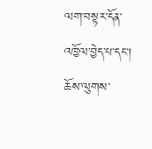ལག་བསྟར་དོན་འཁྱོལ་བྱེད་པ་དང་། ཆོས་ལུགས་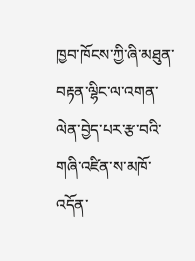ཁྱབ་ཁོངས་ཀྱི་ཞི་མཐུན་བརྟན་ལྷིང་ལ་འགན་ལེན་བྱེད་པར་རྩ་བའི་གཞི་འཛིན་ས་མཁོ་འདོན་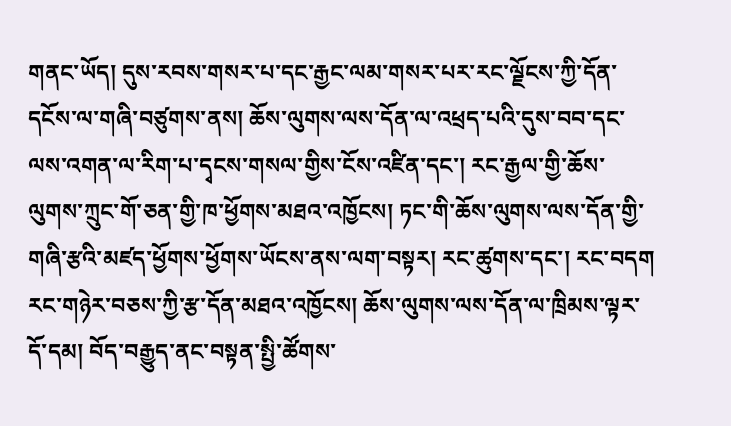གནང་ཡོད། དུས་རབས་གསར་པ་དང་རྒྱང་ལམ་གསར་པར་རང་ལྗོངས་ཀྱི་དོན་དངོས་ལ་གཞི་བཙུགས་ནས། ཆོས་ལུགས་ལས་དོན་ལ་འཕྲད་པའི་དུས་བབ་དང་ལས་འགན་ལ་རིག་པ་དྭངས་གསལ་གྱིས་ངོས་འཛིན་དང་། རང་རྒྱལ་གྱི་ཆོས་ལུགས་ཀྲུང་གོ་ཅན་གྱི་ཁ་ཕྱོགས་མཐའ་འཁྱོངས། ཏང་གི་ཆོས་ལུགས་ལས་དོན་གྱི་གཞི་རྩའི་མཛད་ཕྱོགས་ཕྱོགས་ཡོངས་ནས་ལག་བསྟར། རང་ཚུགས་དང་། རང་བདག རང་གཉེར་བཅས་ཀྱི་རྩ་དོན་མཐའ་འཁྱོངས། ཆོས་ལུགས་ལས་དོན་ལ་ཁྲིམས་ལྟར་དོ་དམ། བོད་བརྒྱུད་ནང་བསྟན་སྤྱི་ཚོགས་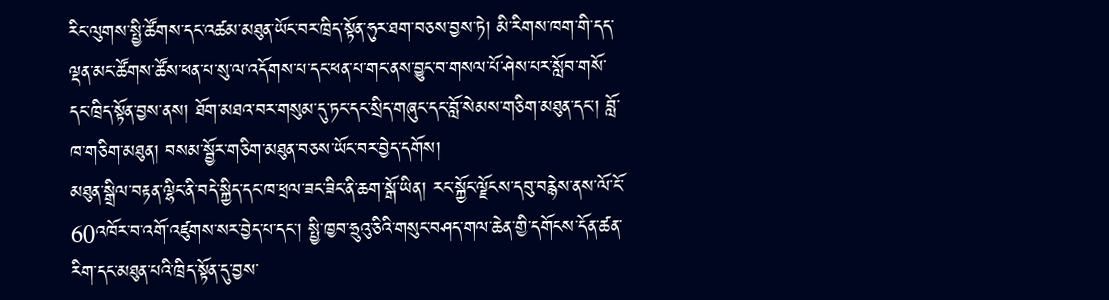རིང་ལུགས་སྤྱི་ཚོགས་དང་འཚམ་མཐུན་ཡོང་བར་ཁྲིད་སྟོན་ཧུར་ཐག་བཅས་བྱས་ཏེ། མི་རིགས་ཁག་གི་དད་ལྡན་མང་ཚོགས་ཚོས་ཕན་པ་སུ་ལ་འདོགས་པ་དང་ཕན་པ་གང་ནས་བྱུང་བ་གསལ་པོ་ཤེས་པར་སློབ་གསོ་དང་ཁྲིད་སྟོན་བྱས་ནས། ཐོག་མཐའ་བར་གསུམ་དུ་ཏང་དང་སྲིད་གཞུང་དང་བློ་སེམས་གཅིག་མཐུན་དང་། བློ་ཁ་གཅིག་མཐུན། བསམ་སྦྱོར་གཅིག་མཐུན་བཅས་ཡོང་བར་བྱེད་དགོས།
མཐུན་སྒྲིལ་བརྟན་ལྷིང་ནི་བདེ་སྐྱིད་དང་ཁ་ཕྲལ་ཟང་ཟིང་ནི་ཆག་སྒོ་ཡིན། རང་སྐྱོང་ལྗོངས་དབུ་བརྙེས་ནས་ལོ་ངོ་60འཁོར་བ་འགོ་འཛུགས་སར་བྱེད་པ་དང་། སྤྱི་ཁྱབ་ཧྲུའུ་ཅིའི་གསུང་བཤད་གལ་ཆེན་གྱི་དགོངས་དོན་ཚན་རིག་དང་མཐུན་པའི་ཁྲིད་སྟོན་དུ་བྱས་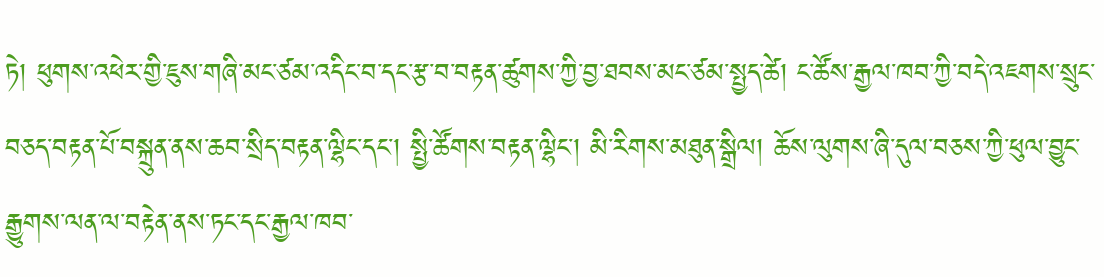ཏེ། ཕུགས་འཕེར་གྱི་ཇུས་གཞི་མང་ཙམ་འདིང་བ་དང་རྩ་བ་བརྟན་ཚུགས་ཀྱི་བྱ་ཐབས་མང་ཙམ་སྤྱད་ཚེ། ང་ཚོས་རྒྱལ་ཁབ་ཀྱི་བདེ་འཇགས་སྲུང་བཅད་བརྟན་པོ་བསྐྲུན་ནས་ཆབ་སྲིད་བརྟན་ལྷིང་དང་། སྤྱི་ཚོགས་བརྟན་ལྷིང་། མི་རིགས་མཐུན་སྒྲིལ། ཆོས་ལུགས་ཞི་དུལ་བཅས་ཀྱི་ཕུལ་བྱུང་རྒྱུགས་ལན་ལ་བརྟེན་ནས་ཏང་དང་རྒྱལ་ཁབ་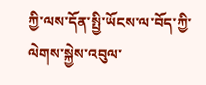ཀྱི་ལས་དོན་སྤྱི་ཡོངས་ལ་བོད་ཀྱི་ལེགས་སྐྱེས་འབུལ་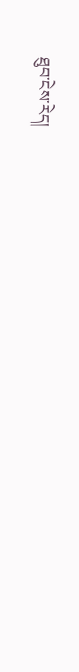ཐུབ་ངེས་རེད།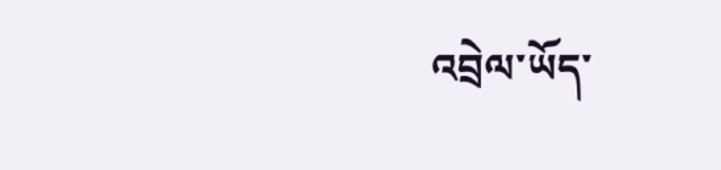འབྲེལ་ཡོད་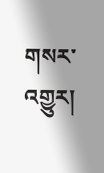གསར་འགྱུར།